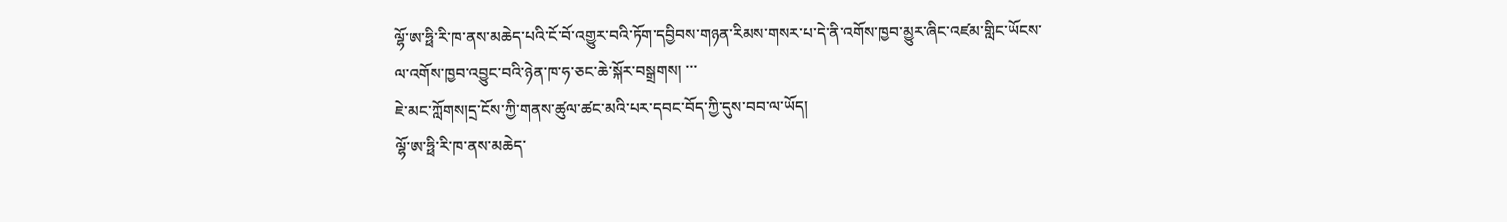ལྷོ་ཨ་ཧྥི་རི་ཁ་ནས་མཆེད་པའི་ངོ་བོ་འགྱུར་བའི་ཏོག་དབྱིབས་གཉན་རིམས་གསར་པ་དེ་ནི་འགོས་ཁྱབ་མྱུར་ཞིང་འཛམ་གླིང་ཡོངས་ལ་འགོས་ཁྱབ་འབྱུང་བའི་ཉེན་ཁ་ཧ་ཅང་ཆེ་སྐོར་བསྒྲགས། ་་་
ཇེ་མང་ཀློགས།དྲ་ངོས་ཀྱི་གནས་ཚུལ་ཚང་མའི་པར་དབང་བོད་ཀྱི་དུས་བབ་ལ་ཡོད།
ལྷོ་ཨ་ཧྥི་རི་ཁ་ནས་མཆེད་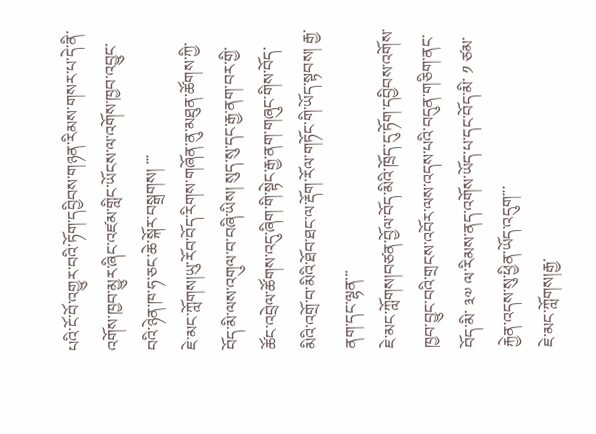པའི་ངོ་བོ་འགྱུར་བའི་ཏོག་དབྱིབས་གཉན་རིམས་གསར་པ་དེ་ནི་འགོས་ཁྱབ་མྱུར་ཞིང་འཛམ་གླིང་ཡོངས་ལ་འགོས་ཁྱབ་འབྱུང་བའི་ཉེན་ཁ་ཧ་ཅང་ཆེ་སྐོར་བསྒྲགས། ་་་
ཇེ་མང་ཀློགས།ཡུ་རོབ་བོད་རིགས་གཞོན་ནུ་མཐུན་ཚོགས་ཀྱི་བོད་མི་ལས་འགུལ་བ་བཞི་ཡིས། སུད་སུ་དང་རྒྱ་ནག་བར་གྱི་ཚོང་འབྲེལ་ཚོགས་འདུ་ཞིག་གི་སྟེང་རྒྱ་ནག་གཞུང་གིས་བོད་མིའི་འགྲོ་བ་མིའི་ཐོབ་ཐང་ལ་རྡོག་རོལ་གཏོང་གི་ཡོད་སྟབས། རྒྱ་ནག་དང་ལྷན་་་
ཇེ་མང་ཀློགས།བཙན་བྱོལ་བོད་མིའི་ཁྲོད་དུ་ཏོག་དབྱིབས་འགོས་ཁྱབ་བྱུང་བའི་གྲངས་འབོར་ལས་འདས་པའི་བདུན་གཅིག་ནང་བོད་མི་ ༣༧ ལ་རིམས་ནད་འགོས་ཡོད་པ་དང་བོད་མི་ ༡ ཙམ་རྐྱེན་འདས་སུ་ཕྱིན་ཡོད་འདུག་་་
ཇེ་མང་ཀློགས།རྒྱ་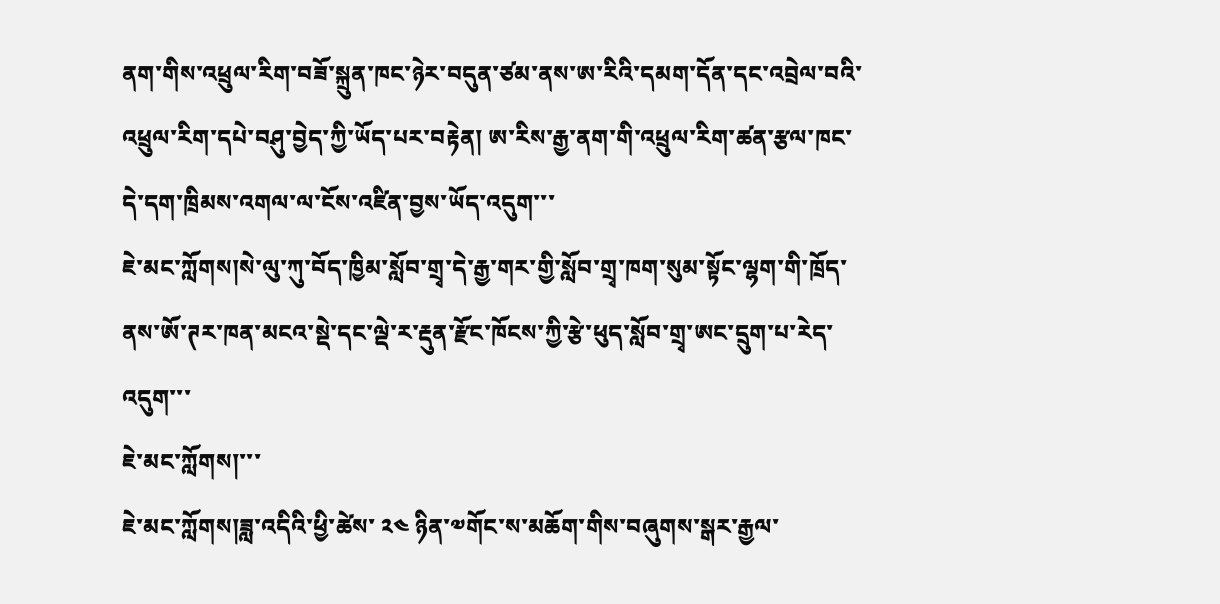ནག་གིས་འཕྲུལ་རིག་བཟོ་སྐྲུན་ཁང་ཉེར་བདུན་ཙམ་ནས་ཨ་རིའི་དམག་དོན་དང་འབྲེལ་བའི་འཕྲུལ་རིག་དཔེ་བཤུ་བྱེད་ཀྱི་ཡོད་པར་བརྟེན། ཨ་རིས་རྒྱ་ནག་གི་འཕྲུལ་རིག་ཚན་རྩལ་ཁང་དེ་དག་ཁྲིམས་འགལ་ལ་ངོས་འཛིན་བྱས་ཡོད་འདུག་་་
ཇེ་མང་ཀློགས།སེ་ལུ་ཀུ་བོད་ཁྱིམ་སློབ་གྲྭ་དེ་རྒྱ་གར་གྱི་སློབ་གྲྭ་ཁག་སུམ་སྟོང་ལྷག་གི་ཁྲོད་ནས་ཨོ་ཊར་ཁན་མངའ་སྡེ་དང་ལྡེ་ར་རྡུན་རྫོང་ཁོངས་ཀྱི་རྩེ་ཕུད་སློབ་གྲྭ་ཨང་དྲུག་པ་རེད་འདུག་་་
ཇེ་མང་ཀློགས།་་་
ཇེ་མང་ཀློགས།ཟླ་འདིའི་ཕྱི་ཚེས་ ༢༤ ཉིན་༧གོང་ས་མཆོག་གིས་བཞུགས་སྒར་རྒྱལ་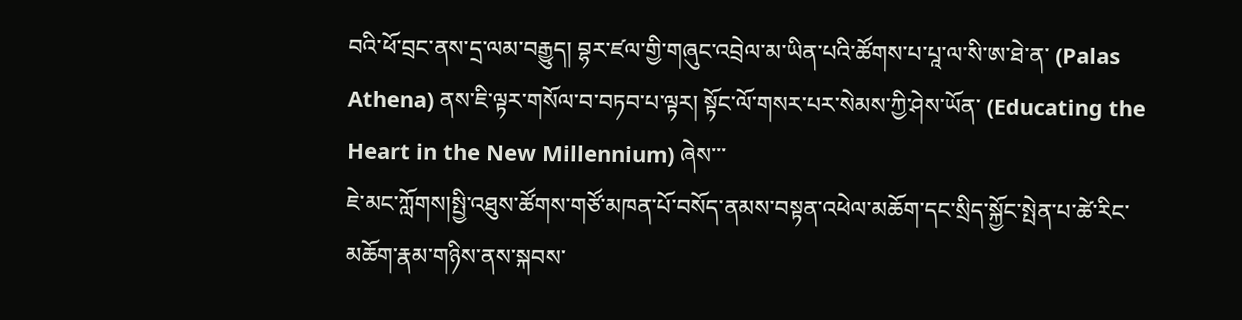བའི་ཕོ་བྲང་ནས་དྲ་ལམ་བརྒྱུད། བྷར་ཛལ་གྱི་གཞུང་འབྲེལ་མ་ཡིན་པའི་ཚོགས་པ་པཱ་ལ་སི་ཨ་ཐེ་ན་ (Palas Athena) ནས་ཇི་ལྟར་གསོལ་བ་བཏབ་པ་ལྟར། སྟོང་ལོ་གསར་པར་སེམས་ཀྱི་ཤེས་ཡོན་ (Educating the Heart in the New Millennium) ཞེས་་་
ཇེ་མང་ཀློགས།སྤྱི་འཐུས་ཚོགས་གཙོ་མཁན་པོ་བསོད་ནམས་བསྟན་འཕེལ་མཆོག་དང་སྲིད་སྐྱོང་སྤེན་པ་ཚེ་རིང་མཆོག་རྣམ་གཉིས་ནས་སྐབས་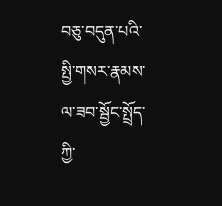བཅུ་བདུན་པའི་སྤྱི་གསར་རྣམས་ལ་ཟབ་སྦྱོང་སྤྲོད་ཀྱི་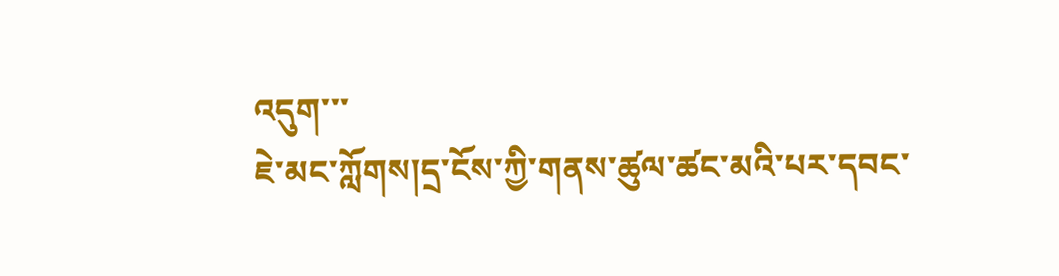འདུག་་་
ཇེ་མང་ཀློགས།དྲ་ངོས་ཀྱི་གནས་ཚུལ་ཚང་མའི་པར་དབང་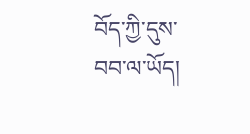བོད་ཀྱི་དུས་བབ་ལ་ཡོད།